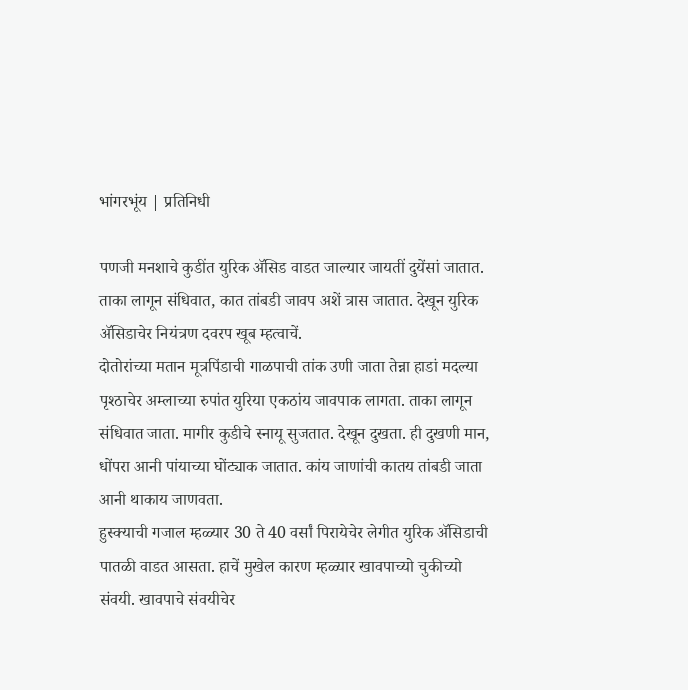भांगरभूंय | प्रतिनिधी

पणजी मनशाचे कुडींत युरिक ॲसिड वाडत जाल्यार जायतीं दुयेंसां जातात. ताका लागून संधिवात, कात तांबडी जावप अशें त्रास जातात. देखून युरिक ॲसिडाचेर नियंत्रण दवरप खूब म्हत्वाचें.
दोतोरांच्या मतान मूत्रपिंडाची गाळपाची तांक उणी जाता तेन्ना हाडां मदल्या पृश्ठाचेर अम्लाच्या रुपांत युरिया एकठांय जावपाक लागता. ताका लागून संधिवात जाता. मागीर कुडीचे स्नायू सुजतात. देखून दुखता. ही दुखणी मान, धोंपरा आनी पांयाच्या घोंट्याक जातात. कांय जाणांची कातय तांबडी जाता आनी थाकाय जाणवता.
हुस्क्याची गजाल म्हळ्यार 30 ते 40 वर्सां पिरायेचेर लेगीत युरिक ॲसिडाची पातळी वाडत आसता. हाचें मुखेल कारण म्हळ्यार खावपाच्यो चुकीच्यो संवयी. खावपाचे संवयीचेर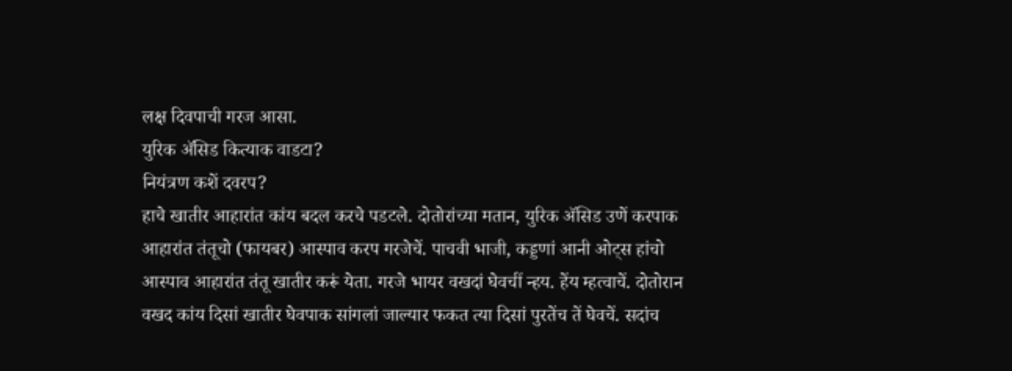लक्ष दिवपाची गरज आसा.
युरिक ॲसिड कित्याक वाडटा?
नियंत्रण कशें दवरप?
हाचे खातीर आहारांत कांय बदल करचे पडटले. दोतोरांच्या मतान, युरिक ॲसिड उणें करपाक आहारांत तंतूचो (फायबर) आस्पाव करप गरजेचें. पाचवी भाजी, कड्डणां आनी ओट्स हांचो आस्पाव आहारांत तंतू खातीर करूं येता. गरजे भायर वखदां घेवचीं न्हय. हेंय म्हत्वाचें. दोतोरान वखद कांय दिसां खातीर घेवपाक सांगलां जाल्यार फकत त्या दिसां पुरतेंच तें घेवचें. सदांच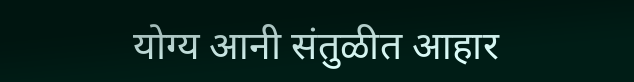योग्य आनी संतुळीत आहार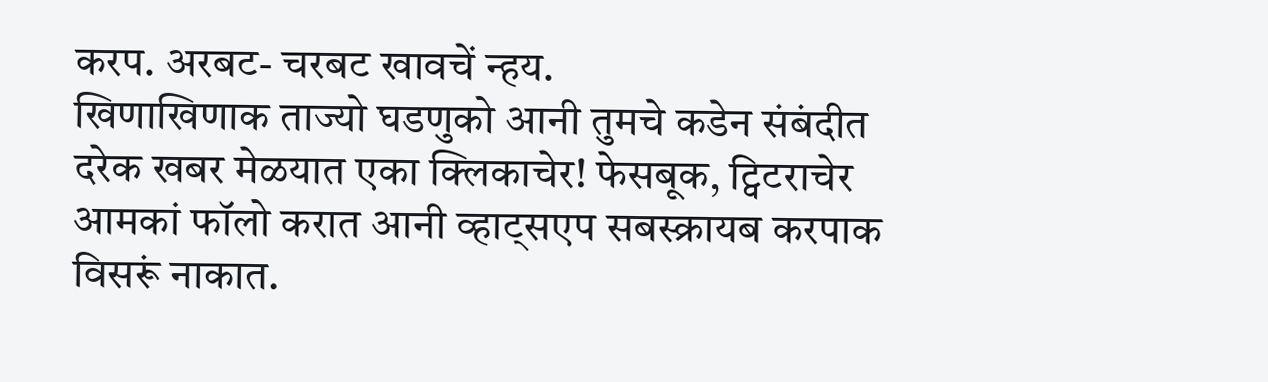करप. अरबट- चरबट खावचें न्हय.
खिणाखिणाक ताज्यो घडणुको आनी तुमचे कडेन संबंदीत दरेक खबर मेळयात एका क्लिकाचेर! फेसबूक, ट्विटराचेर आमकां फॉलो करात आनी व्हाट्सएप सबस्क्रायब करपाक विसरूं नाकात.